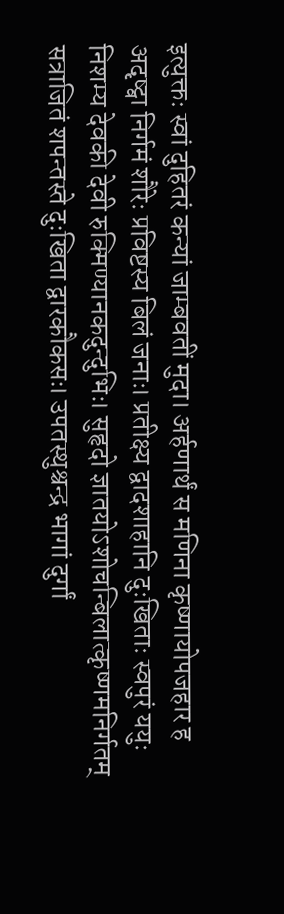इत्युक्तः स्वां दुहितरं कन्यां जाम्बवतीं मुदा। अर्हणार्थं स मणिना कृष्णायोपजहार ह
अदृष्ट्वा निर्गमं शौरेः प्रविष्टस्य बिलं जनाः। प्रतीक्ष्य द्वादशाहानि दुःखिताः स्वपुरं ययुः
निशम्य देवकी देवी रुक्मिण्यानकदुन्दुभिः। सुहृदो ज्ञातयोऽशोचन्बिलात्कृष्णमनिर्गतम्
सत्राजितं शपन्तस्ते दुःखिता द्वारकौकसः। उपतस्थुश्चन्द्र भागां दुर्गां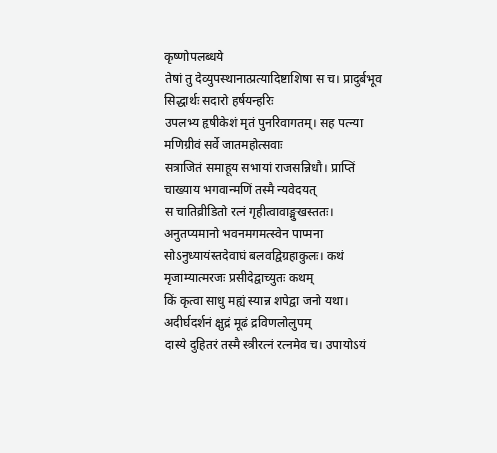कृष्णोपलब्धये
तेषां तु देव्युपस्थानात्प्रत्यादिष्टाशिषा स च। प्रादुर्बभूव सिद्धार्थः सदारो हर्षयन्हरिः
उपलभ्य हृषीकेशं मृतं पुनरिवागतम्। सह पत्न्या मणिग्रीवं सर्वे जातमहोत्सवाः
सत्राजितं समाहूय सभायां राजसन्निधौ। प्राप्तिं चाख्याय भगवान्मणिं तस्मै न्यवेदयत्
स चातिव्रीडितो रत्नं गृहीत्वावाङ्मुखस्ततः। अनुतप्यमानो भवनमगमत्स्वेन पाप्मना
सोऽनुध्यायंस्तदेवाघं बलवद्विग्रहाकुलः। कथं मृजाम्यात्मरजः प्रसीदेद्वाच्युतः कथम्
किं कृत्वा साधु मह्यं स्यान्न शपेद्वा जनो यथा। अदीर्घदर्शनं क्षुद्रं मूढं द्रविणलोलुपम्
दास्ये दुहितरं तस्मै स्त्रीरत्नं रत्नमेव च। उपायोऽयं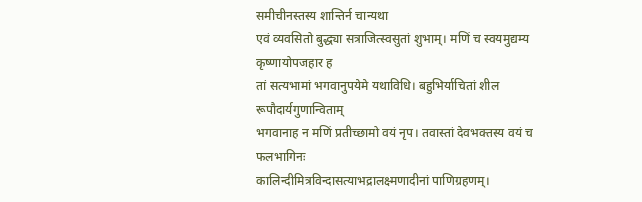समीचीनस्तस्य शान्तिर्न चान्यथा
एवं व्यवसितो बुद्ध्या सत्राजित्स्वसुतां शुभाम्। मणिं च स्वयमुद्यम्य कृष्णायोपजहार ह
तां सत्यभामां भगवानुपयेमे यथाविधि। बहुभिर्याचितां शील रूपौदार्यगुणान्विताम्
भगवानाह न मणिं प्रतीच्छामो वयं नृप। तवास्तां देवभक्तस्य वयं च फलभागिनः
कालिन्दीमित्रविन्दासत्याभद्रालक्ष्मणादीनां पाणिग्रहणम्।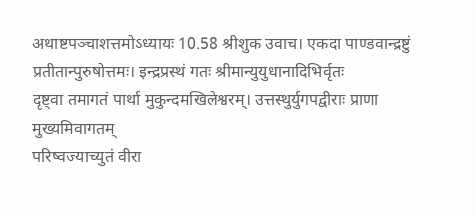अथाष्टपञ्चाशत्तमोऽध्यायः 10.58 श्रीशुक उवाच। एकदा पाण्डवान्द्रष्टुं प्रतीतान्पुरुषोत्तमः। इन्द्रप्रस्थं गतः श्रीमान्युयुधानादिभिर्वृतः
दृष्ट्वा तमागतं पार्था मुकुन्दमखिलेश्वरम्। उत्तस्थुर्युगपद्वीराः प्राणा मुख्यमिवागतम्
परिष्वज्याच्युतं वीरा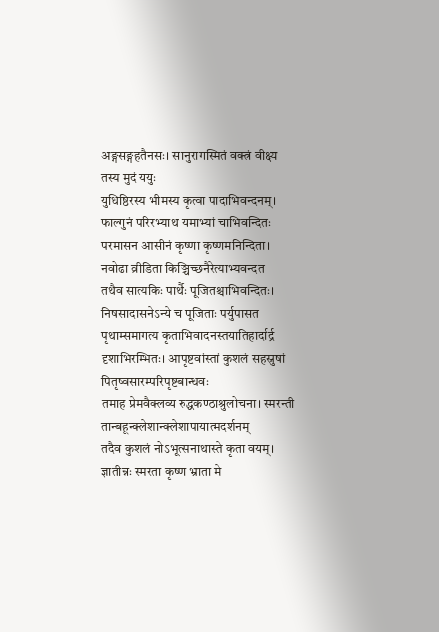अङ्गसङ्गहतैनसः। सानुरागस्मितं वक्त्रं वीक्ष्य तस्य मुदं ययुः
युधिष्ठिरस्य भीमस्य कृत्वा पादाभिवन्दनम्। फाल्गुनं परिरभ्याथ यमाभ्यां चाभिवन्दितः
परमासन आसीनं कृष्णा कृष्णमनिन्दिता। नवोढा व्रीडिता किञ्चिच्छनैरेत्याभ्यवन्दत
तथैव सात्यकिः पार्थैः पूजितश्चाभिवन्दितः। निषसादासनेऽन्ये च पूजिताः पर्युपासत
पृथाम्समागत्य कृताभिवादनस्तयातिहार्दार्द्र दृशाभिरम्भितः। आपृष्टवांस्तां कुशलं सहस्नुषां पितृष्वसारम्परिपृष्टबान्धवः
तमाह प्रेमवैक्लव्य रुद्धकण्ठाश्रुलोचना। स्मरन्ती तान्बहून्क्लेशान्क्लेशापायात्मदर्शनम्
तदैव कुशलं नोऽभूत्सनाथास्ते कृता वयम्। ज्ञातीन्नः स्मरता कृष्ण भ्राता मे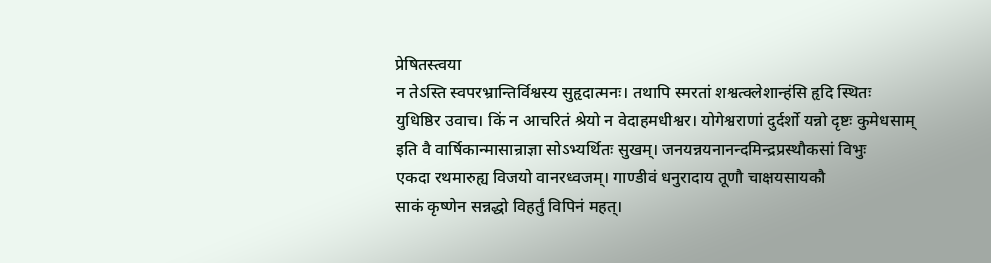प्रेषितस्त्वया
न तेऽस्ति स्वपरभ्रान्तिर्विश्वस्य सुहृदात्मनः। तथापि स्मरतां शश्वत्क्लेशान्हंसि हृदि स्थितः
युधिष्ठिर उवाच। किं न आचरितं श्रेयो न वेदाहमधीश्वर। योगेश्वराणां दुर्दर्शो यन्नो दृष्टः कुमेधसाम्
इति वै वार्षिकान्मासान्राज्ञा सोऽभ्यर्थितः सुखम्। जनयन्नयनानन्दमिन्द्रप्रस्थौकसां विभुः
एकदा रथमारुह्य विजयो वानरध्वजम्। गाण्डीवं धनुरादाय तूणौ चाक्षयसायकौ
साकं कृष्णेन सन्नद्धो विहर्तुं विपिनं महत्।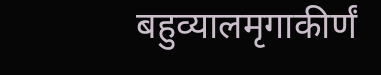बहुव्यालमृगाकीर्णं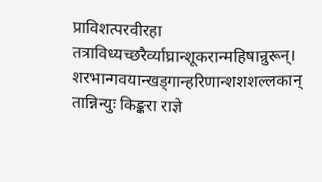प्राविशत्परवीरहा
तत्राविध्यच्छरैर्व्याघ्रान्शूकरान्महिषान्रुरून्। शरभान्गवयान्खड्गान्हरिणान्शशशल्लकान्
तान्निन्युः किङ्करा राज्ञे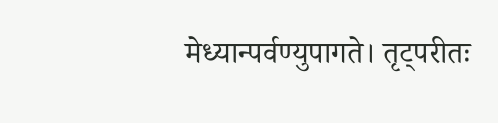मेध्यान्पर्वण्युपागते। तृट्परीतः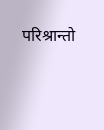परिश्रान्तो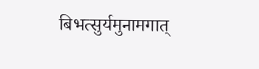बिभत्सुर्यमुनामगात्